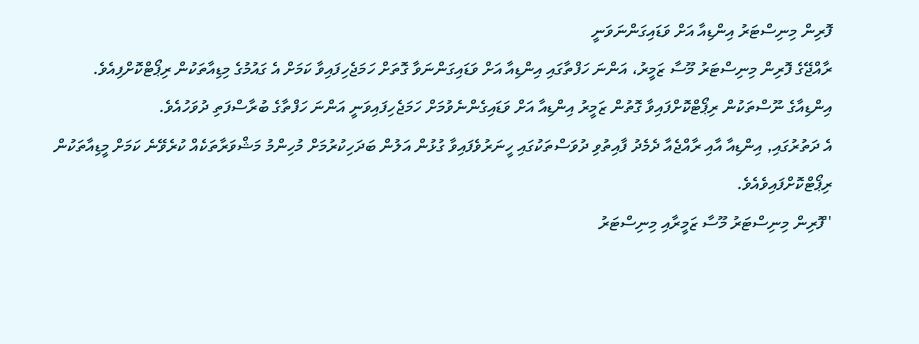ފޮރިން މިނިސްޓަރު އިންޑިއާ އަށް ވަޑައިގަންނަވަނީ
ރާއްޖޭގެ ފޮރިން މިނިސްޓަރު މޫސާ ޒަމީރު، އަންނަ ހަފްތާގައި އިންޑިއާ އަށް ވަޑައިގަންނަވާ ގޮތަށް ހަމަޖެހިފައިވާ ކަމަށް އެ ގައުމުގެ މިޑިއާތަކުން ރިޕޯޓްކޮށްފިއެވެ.
އިންޑިއާގެ ނޫސްތަކުން ރިޕޯޓްކޮށްފައިވާ ގޮތުން ޒަމީރު އިންޑިއާ އަށް ވަޑައިގެންނެވުމަށް ހަމަޖެހިފައިވަނީ އަންނަ ހަފްތާގެ ބުރާސްފަތި ދުވަހުއެވެ.
އެ ދަތުރުގައި, އިންޑިއާ އާއި ރާއްޖެއާ ދެމެދު ފާއިތުވި ދުވަސްތަކުގައި ހީނަރުވެފައިވާ ގުޅުން އަލުން ބަދަހިކުރުމަށް މުހިންމު މަޝްވަރާތަކެއް ކުރެވޭނެ ކަމަށް މީޑިއާތަކުން ރިޕޯޓްކޮށްފައިވެއެވެ.
''ފޮރިން މިނިސްޓަރު މޫސާ ޒަމީރާއި މިނިސްޓަރު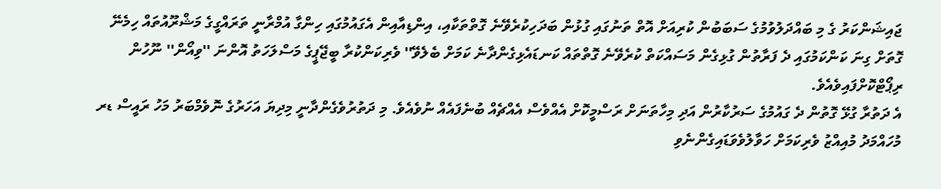ޖައިޝަންކަރު ގެ މި ބައްދަލުވުމުގެ ސަބަބުން ކުރިއަށް އޮތް ތަނުގައި ގުޅުން ބަދަހިކުރެވޭނެ ގޮތްތަކާއި، އިންޑިއާއިން އެގައުމުގައި ހިންގާ އުމްރާނީ ތަރައްގީގެ މަޝްރޫއުތައް ހިމެނޭ ގޮތަށް ގިނަ ކަންކަމުގައި ދެ ފަރާތުން ގުޅިގެން މަސައްކަތް ކުރެވޭނެ ގޮތްތައް ކަނޑައެޅިގެންދާނެ ކަމަށް ބެލެވޭ'' ވެރިކަންކުރާ ބީޖޭޕީގެ މަސްލަހަތު އޮންނަ ''ވިއޯން'' ނޫހުން ރިޕޯޓްކޮށްފައިވެއެވެ.
އެ ދަތުރާ ގުޅޭ ގޮތުން ދެ ގައުމުގެ ސަރުކާރުން އަދި މިހާތަނަށް ރަސްމީކޮށް އެއްވެސް އެއްޗެއް ބުނެފައެއް ނުވެއެވެ. މި ދަތުރުވެގެންދާނީ މިދިޔަ އަހަރުގެ ނޮވެމްބަރު މަހު ރައީސް ޑރ މުހައްމަދު މުއިއްޒު ވެރިކަމަށް ހަވާލުވެވަޑައިގެންނެވި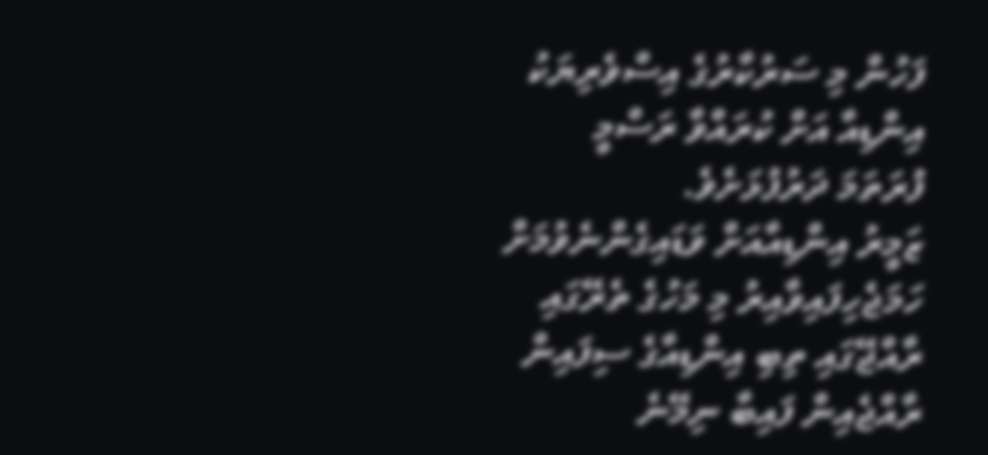ފަހުން މި ސަރުކާރުގެ އިސްވެރިޔަކު އިންޑިއާ އަށް ކުރައްވާ ރަސްމީ ފުރަތަމަ ދަރުފުޅަށެވެ.
ޒަމީރު އިންޑިއާއަށް ވަޑައިގެންނެވުމަށް ހަމަޖެހިފައިވާއިރު މި މަހުގެ ތެރޭގައި ރާއްޖޭގައި ތިބި އިންޑިއާގެ ސިފައިން ރާއްޖެއިން ފައިބާ ނިމޭނެ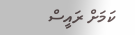ކަމަށް ރައީސް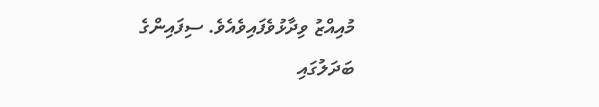މުއިއްޒު ވިދާޅުވެފައިވެއެވެ. ސިފައިންގެ ބަދަލުގައި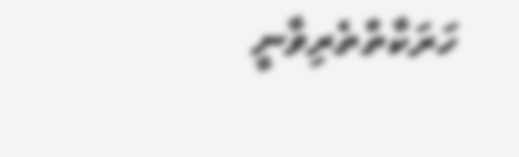ހަރަކާތްތެރިވާނީ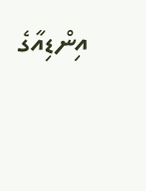އިންޑިއާގެ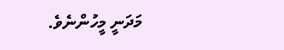މަދަނީ މީހުންނެވެ.